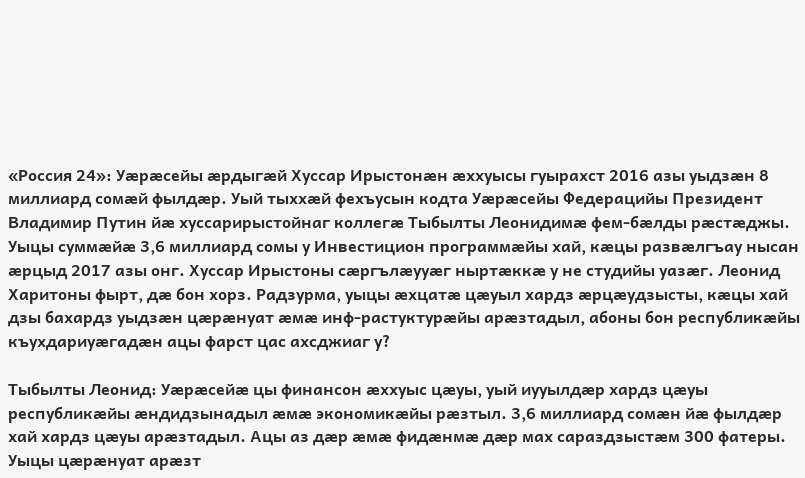«Россия 24»: Уæрæсейы æрдыгæй Хуссар Ирыстонæн æххуысы гуырахст 2016 азы уыдзæн 8 миллиард сомæй фылдæр. Уый тыххæй фехъусын кодта Уæрæсейы Федерацийы Президент Владимир Путин йæ хуссарирыстойнаг коллегæ Тыбылты Леонидимæ фем-бæлды рæстæджы. Уыцы суммæйæ 3,6 миллиард сомы у Инвестицион программæйы хай, кæцы развæлгъау нысан æрцыд 2017 азы онг. Хуссар Ирыстоны сæргълæууæг ныртæккæ у не студийы уазæг. Леонид Харитоны фырт, дæ бон хорз. Радзурма, уыцы æхцатæ цæуыл хардз æрцæудзысты, кæцы хай дзы бахардз уыдзæн цæрæнуат æмæ инф-растуктурæйы арæзтадыл, абоны бон республикæйы къухдариуæгадæн ацы фарст цас ахсджиаг у?

Тыбылты Леонид: Уæрæсейæ цы финансон æххуыс цæуы, уый иууылдæр хардз цæуы республикæйы æндидзынадыл æмæ экономикæйы рæзтыл. 3,6 миллиард сомæн йæ фылдæр хай хардз цæуы арæзтадыл. Ацы аз дæр æмæ фидæнмæ дæр мах сараздзыстæм 300 фатеры. Уыцы цæрæнуат арæзт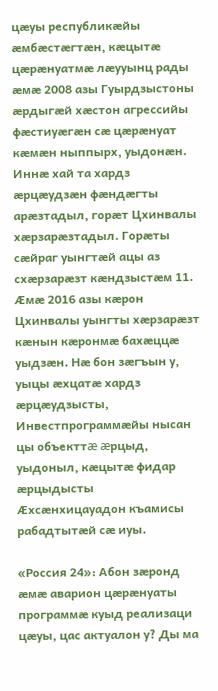цæуы республикæйы æмбæстæгтæн, кæцытæ цæрæнуатмæ лæууынц рады æмæ 2008 азы Гуырдзыстоны æрдыгæй хæстон агрессийы фæстиуæгæн сæ цæрæнуат кæмæн ныппырх, уыдонæн. Иннæ хай та хардз æрцæудзæн фæндæгты арæзтадыл, горæт Цхинвалы хæрзарæзтадыл. Горæты сæйраг уынгтæй ацы аз схæрзарæзт кæндзыстæм 11. Æмæ 2016 азы кæрон Цхинвалы уынгты хæрзарæзт кæнын кæронмæ бахæццæ уыдзæн. Нæ бон зæгъын у, уыцы æхцатæ хардз æрцæудзысты, Инвестпрограммæйы нысан цы объекттæ æрцыд, уыдоныл, кæцытæ фидар æрцыдысты Æхсæнхицауадон къамисы рабадтытæй сæ иуы.

«Россия 24»: Абон зæронд æмæ аварион цæрæнуаты программæ куыд реализаци цæуы, цас актуалон у? Ды ма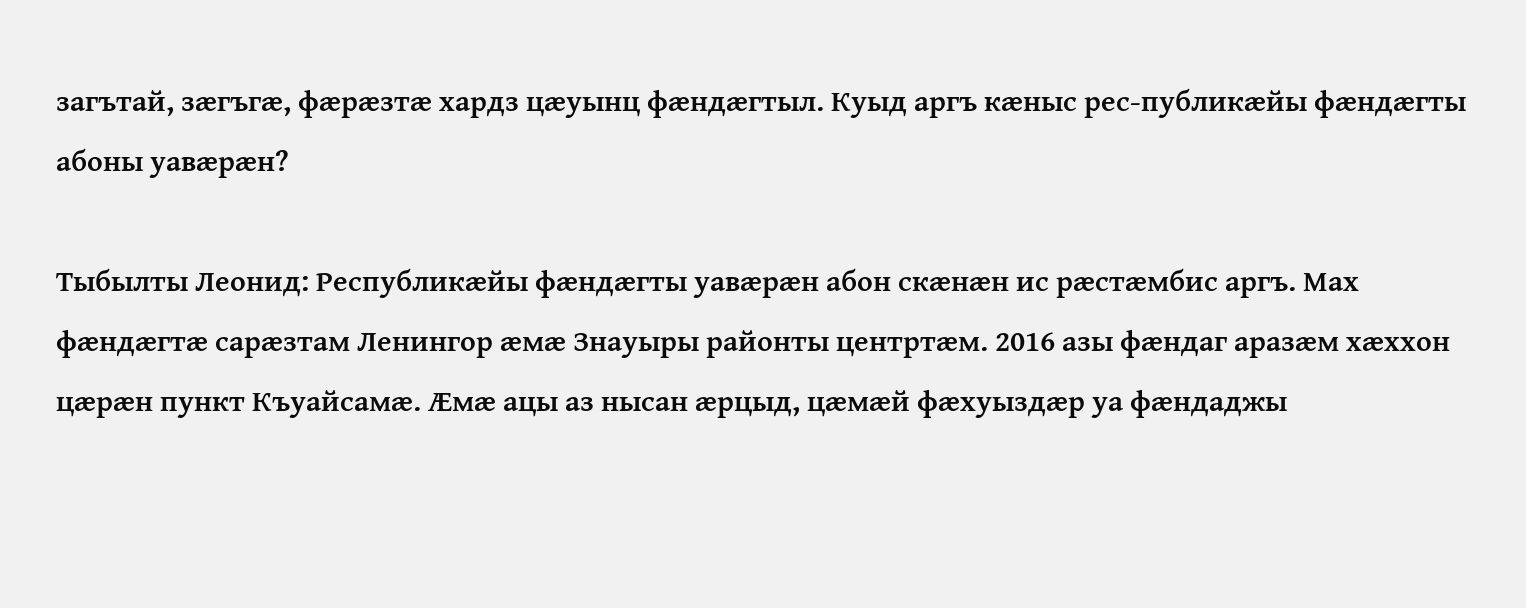загътай, зæгъгæ, фæрæзтæ хардз цæуынц фæндæгтыл. Куыд аргъ кæныс рес-публикæйы фæндæгты абоны уавæрæн?

Тыбылты Леонид: Республикæйы фæндæгты уавæрæн абон скæнæн ис рæстæмбис аргъ. Мах фæндæгтæ сарæзтам Ленингор æмæ Знауыры районты центртæм. 2016 азы фæндаг аразæм хæххон цæрæн пункт Къуайсамæ. Æмæ ацы аз нысан æрцыд, цæмæй фæхуыздæр уа фæндаджы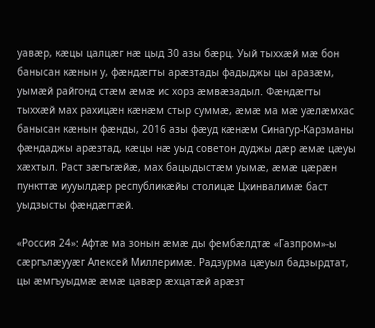уавæр, кæцы цалцæг нæ цыд 30 азы бæрц. Уый тыххæй мæ бон банысан кæнын у, фæндæгты арæзтады фадыджы цы аразæм, уымæй райгонд стæм æмæ ис хорз æмвæзадыл. Фæндæгты тыххæй мах рахицæн кæнæм стыр суммæ, æмæ ма мæ уæлæмхас банысан кæнын фæнды, 2016 азы фæуд кæнæм Синагур-Карзманы фæндаджы арæзтад, кæцы нæ уыд советон дуджы дæр æмæ цæуы хæхтыл. Раст зæгъгæйæ, мах бацыдыстæм уымæ, æмæ цæрæн пункттæ иууылдæр республикæйы столицæ Цхинвалимæ баст уыдзысты фæндæгтæй.

«Россия 24»: Афтæ ма зонын æмæ ды фембæлдтæ «Газпром»-ы сæргълæууæг Алексей Миллеримæ. Радзурма цæуыл бадзырдтат, цы æмгъуыдмæ æмæ цавæр æхцатæй арæзт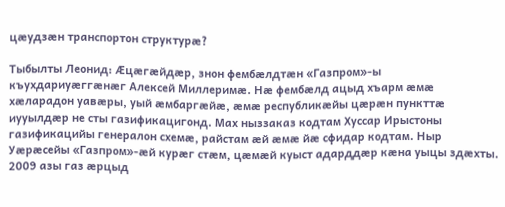цæудзæн транспортон структурæ?

Тыбылты Леонид: Æцæгæйдæр, знон фембæлдтæн «Газпром»-ы къухдариуæггæнæг Алексей Миллеримæ. Нæ фембæлд ацыд хъарм æмæ хæларадон уавæры, уый æмбаргæйæ, æмæ республикæйы цæрæн пункттæ иууылдæр не сты газификацигонд. Мах ныззаказ кодтам Хуссар Ирыстоны газификацийы генералон схемæ, райстам æй æмæ йæ сфидар кодтам. Ныр Уæрæсейы «Газпром»-æй курæг стæм, цæмæй куыст адарддæр кæна уыцы здæхты. 2009 азы газ æрцыд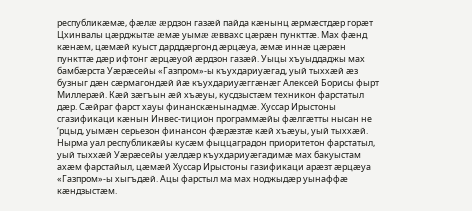республикæмæ, фæлæ æрдзон газæй пайда кæнынц æрмæстдæр горæт Цхинвалы цæрджытæ æмæ уымæ æввахс цæрæн пункттæ. Мах фæнд кæнæм, цæмæй куыст дарддæргонд æрцæуа, æмæ иннæ цæрæн пункттæ дæр ифтонг æрцæуой æрдзон газæй. Уыцы хъуыддаджы мах бамбæрста Уæрæсейы «Газпром»-ы къухдариуæгад, уый тыххæй æз бузныг дæн сæрмагондæй йæ къухдариуæггæнæг Алексей Борисы фырт Миллерæй. Кæй зæгъын æй хъæуы, кусдзыстæм техникон фарстатыл дæр. Сæйраг фарст хауы финанскæнынадмæ. Хуссар Ирыстоны сгазификаци кæнын Инвес-тицион программæйы фæлгæтты нысан не ‘рцыд, уымæн серьезон финансон фæрæзтæ кæй хъæуы, уый тыххæй. Нырма уал республикæйы кусæм фыццаградон приоритетон фарстатыл, уый тыххæй Уæрæсейы уæлдæр къухдариуæгадимæ мах бакуыстам ахæм фарстайыл, цæмæй Хуссар Ирыстоны газификаци арæзт æрцæуа «Газпром»-ы хыгъдæй. Ацы фарстыл ма мах ноджыдæр уынаффæ кæндзыстæм.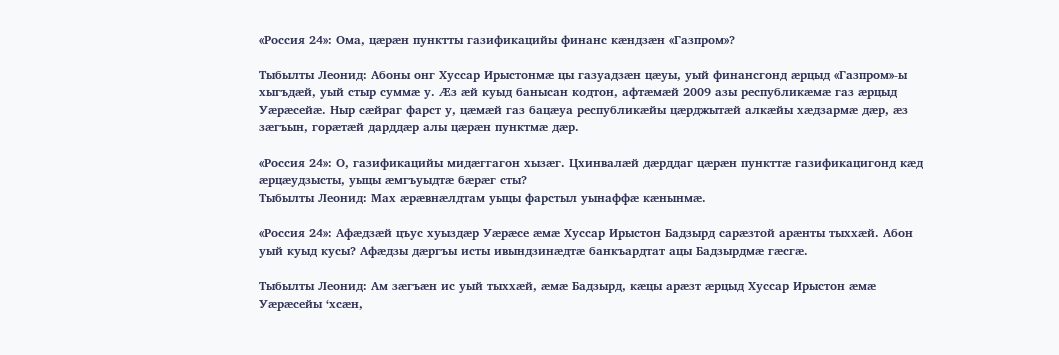«Россия 24»: Ома, цæрæн пунктты газификацийы финанс кæндзæн «Газпром»?

Тыбылты Леонид: Абоны онг Хуссар Ирыстонмæ цы газуадзæн цæуы, уый финансгонд æрцыд «Газпром»-ы хыгъдæй, уый стыр суммæ у. Æз æй куыд банысан кодтон, афтæмæй 2009 азы республикæмæ газ æрцыд Уæрæсейæ. Ныр сæйраг фарст у, цæмæй газ бацæуа республикæйы цæрджытæй алкæйы хæдзармæ дæр, æз зæгъын, горæтæй дарддæр алы цæрæн пунктмæ дæр.

«Россия 24»: О, газификацийы мидæггагон хызæг. Цхинвалæй дæрддаг цæрæн пункттæ газификацигонд кæд æрцæудзысты, уыцы æмгъуыдтæ бæрæг сты?
Тыбылты Леонид: Мах æрæвнæлдтам уыцы фарстыл уынаффæ кæнынмæ.

«Россия 24»: Афæдзæй цъус хуыздæр Уæрæсе æмæ Хуссар Ирыстон Бадзырд сарæзтой арæнты тыххæй. Абон уый куыд кусы? Афæдзы дæргъы исты ивындзинæдтæ банкъардтат ацы Бадзырдмæ гæсгæ.

Тыбылты Леонид: Ам зæгъæн ис уый тыххæй, æмæ Бадзырд, кæцы арæзт æрцыд Хуссар Ирыстон æмæ Уæрæсейы ‘хсæн,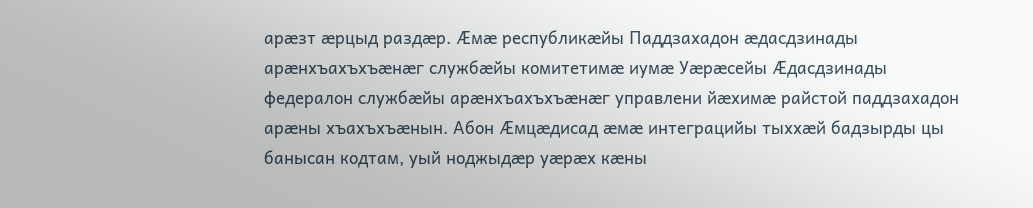арæзт æрцыд раздæр. Æмæ республикæйы Паддзахадон æдасдзинады арæнхъахъхъæнæг службæйы комитетимæ иумæ Уæрæсейы Æдасдзинады федералон службæйы арæнхъахъхъæнæг управлени йæхимæ райстой паддзахадон арæны хъахъхъæнын. Абон Æмцæдисад æмæ интеграцийы тыххæй бадзырды цы банысан кодтам, уый ноджыдæр уæрæх кæны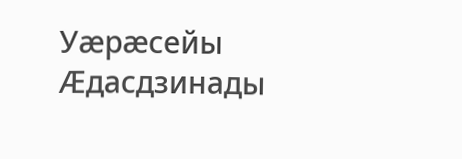Уæрæсейы Æдасдзинады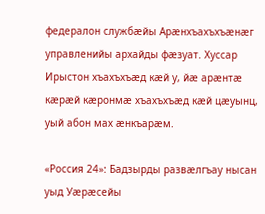федералон службæйы Арæнхъахъхъæнæг управленийы архайды фæзуат. Хуссар Ирыстон хъахъхъæд кæй у, йæ арæнтæ кæрæй кæронмæ хъахъхъæд кæй цæуынц, уый абон мах æнкъарæм.

«Россия 24»: Бадзырды развæлгъау нысан уыд Уæрæсейы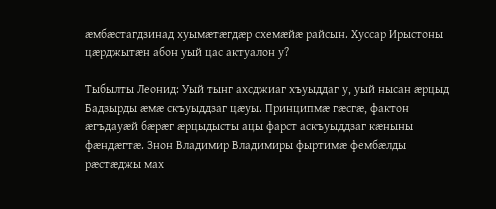æмбæстагдзинад хуымæтæгдæр схемæйæ райсын. Хуссар Ирыстоны цæрджытæн абон уый цас актуалон у?

Тыбылты Леонид: Уый тынг ахсджиаг хъуыддаг у, уый нысан æрцыд Бадзырды æмæ скъуыддзаг цæуы. Принципмæ гæсгæ, фактон æгъдауæй бæрæг æрцыдысты ацы фарст аскъуыддзаг кæныны фæндæгтæ. Знон Владимир Владимиры фыртимæ фембæлды рæстæджы мах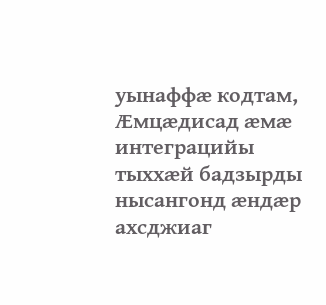уынаффæ кодтам, Æмцæдисад æмæ интеграцийы тыххæй бадзырды нысангонд æндæр ахсджиаг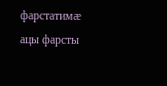фарстатимæ ацы фарсты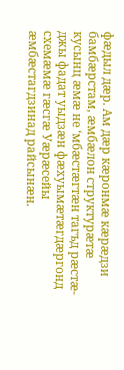фæдыл дæр. Ам дæр кæронмæ кæрæдзи бамбæрстам, æмбæлон структурæтæ кусынц æмæ не ‘мбæстæгтæн тагъд рæстæ-джы фадат уыдзæн фæхуымæтæгдæргонд схемæмæ гæсгæ Уæрæсейы æмбæстагдзинад райсынæн.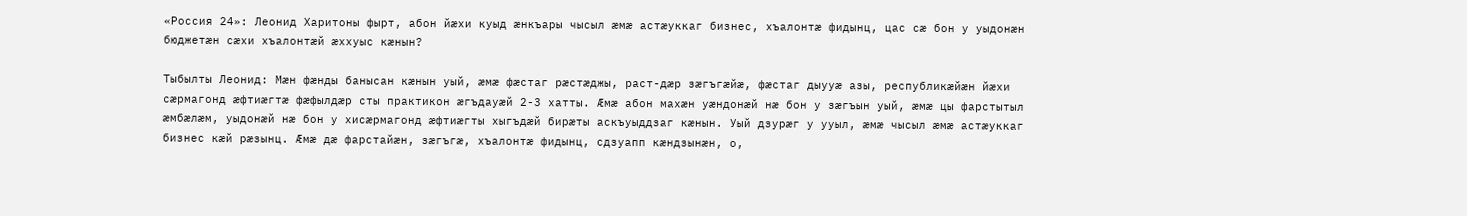«Россия 24»: Леонид Харитоны фырт, абон йæхи куыд æнкъары чысыл æмæ астæуккаг бизнес, хъалонтæ фидынц, цас сæ бон у уыдонæн бюджетæн сæхи хъалонтæй æххуыс кæнын?

Тыбылты Леонид: Мæн фæнды банысан кæнын уый, æмæ фæстаг рæстæджы, раст-дæр зæгъгæйæ, фæстаг дыууæ азы, республикæйæн йæхи сæрмагонд æфтиæгтæ фæфылдæр сты практикон æгъдауæй 2-3 хатты. Æмæ абон махæн уæндонæй нæ бон у зæгъын уый, æмæ цы фарстытыл æмбæлæм, уыдонæй нæ бон у хисæрмагонд æфтиæгты хыгъдæй бирæты аскъуыддзаг кæнын. Уый дзурæг у ууыл, æмæ чысыл æмæ астæуккаг бизнес кæй рæзынц. Æмæ дæ фарстайæн, зæгъгæ, хъалонтæ фидынц, сдзуапп кæндзынæн, о,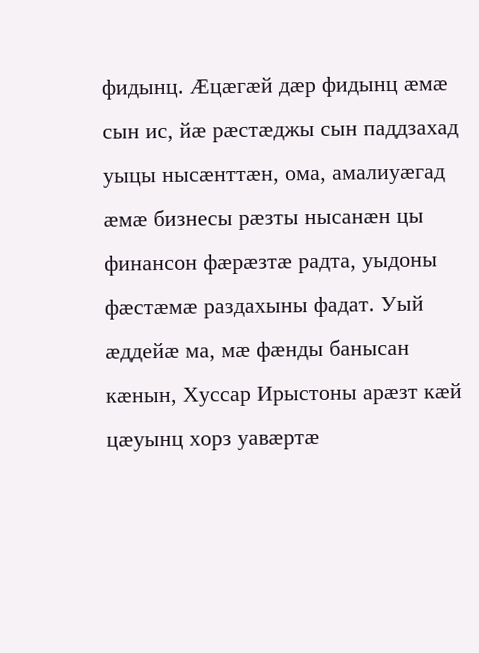фидынц. Æцæгæй дæр фидынц æмæ сын ис, йæ рæстæджы сын паддзахад уыцы нысæнттæн, ома, амалиуæгад æмæ бизнесы рæзты нысанæн цы финансон фæрæзтæ радта, уыдоны фæстæмæ раздахыны фадат. Уый æддейæ ма, мæ фæнды банысан кæнын, Хуссар Ирыстоны арæзт кæй цæуынц хорз уавæртæ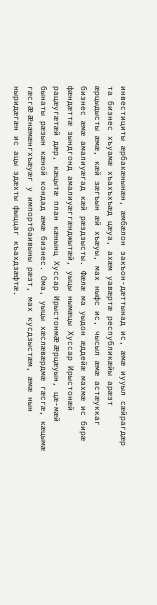инвестициты æрбакæнынæн, æмбæлон закъон-дæттынад ис, æмæ иууыл сæйрагдæр та бизнес хъуамæ хъахъхъæд цæуа, ахæм уавæртæ республикæйы арæзт æрцыдысты æмæ, кæй зæгъын æй хъæуы, мах ныфс ис, чысыл æмæ астæуккаг бизнес æмæ амалиуæгад кæй рæздзысты. Фæлæ ма уыдон æддейæ махмæ ис бирæ фæндæттæ зындгонд амалиуæггæнджытæй, уыцы нымæцы Хуссар Ирыстонæй рацæугæтæй дæр, кæцытæ план кæнынц Хуссар Ирыстонмæ æрцæуын, цæ-мæй бынаты рæзын кæной кондад æмæ бизнес. Ома, уыцы хæслæвæрдмæ гæсгæ, кæцымæ гæсгæ æнæмæнгхъæуæг у импортбаивыны рæзт, мах кусдзыстæм, æмæ нын ныридæгæн ис ацы здæхты фыццаг къахдзæфтæ.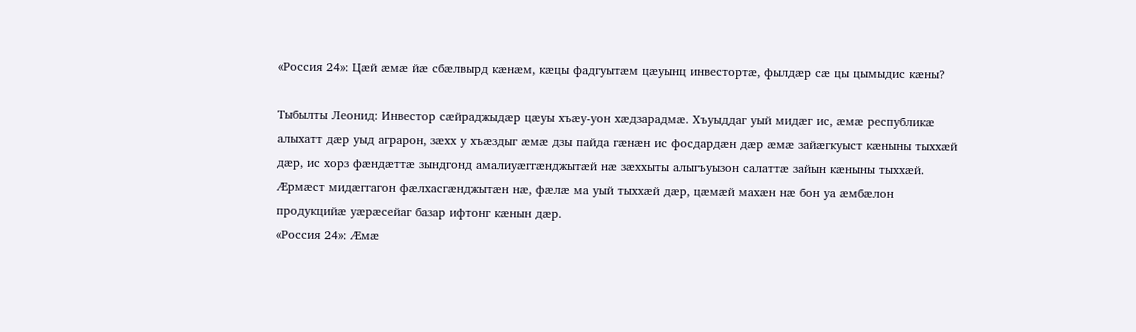«Россия 24»: Цæй æмæ йæ сбæлвырд кæнæм, кæцы фадгуытæм цæуынц инвестортæ, фылдæр сæ цы цымыдис кæны?

Тыбылты Леонид: Инвестор сæйраджыдæр цæуы хъæу-уон хæдзарадмæ. Хъуыддаг уый мидæг ис, æмæ республикæ алыхатт дæр уыд аграрон, зæхх у хъæздыг æмæ дзы пайда гæнæн ис фосдардæн дæр æмæ зайæгкуыст кæныны тыххæй дæр, ис хорз фæндæттæ зындгонд амалиуæггæнджытæй нæ зæххыты алыгъуызон салаттæ зайын кæныны тыххæй. Æрмæст мидæггагон фæлхасгæнджытæн нæ, фæлæ ма уый тыххæй дæр, цæмæй махæн нæ бон уа æмбæлон продукцийæ уæрæсейаг базар ифтонг кæнын дæр.
«Россия 24»: Æмæ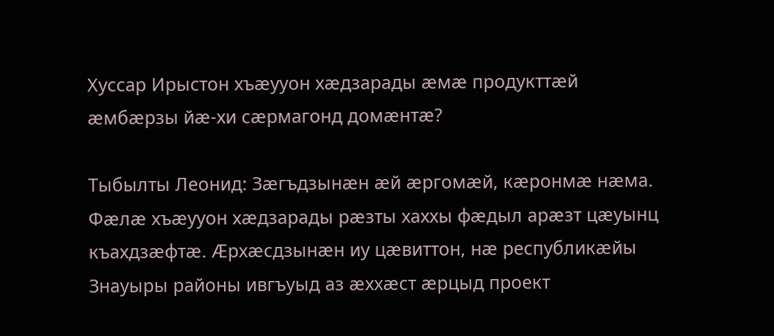Хуссар Ирыстон хъæууон хæдзарады æмæ продукттæй æмбæрзы йæ-хи сæрмагонд домæнтæ?

Тыбылты Леонид: Зæгъдзынæн æй æргомæй, кæронмæ нæма. Фæлæ хъæууон хæдзарады рæзты хаххы фæдыл арæзт цæуынц къахдзæфтæ. Æрхæсдзынæн иу цæвиттон, нæ республикæйы Знауыры районы ивгъуыд аз æххæст æрцыд проект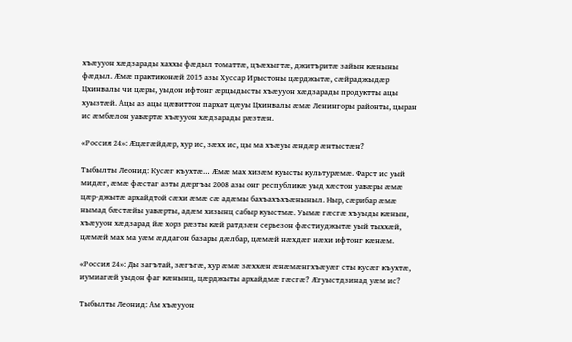хъæууон хæдзарады хаххы фæдыл томаттæ, цъæхыгтæ, джитъритæ зайын кæныны фæдыл. Æмæ практиконæй 2015 азы Хуссар Ирыстоны цæрджытæ, сæйраджыдæр Цхинвалы чи цæры, уыдон ифтонг æрцыдысты хъæууон хæдзарады продуктты ацы хуызтæй. Ацы аз ацы цæвиттон пархат цæуы Цхинвалы æмæ Ленингоры районты, цыран ис æмбæлон уавæртæ хъæууон хæдзарады рæзтæн.

«Россия 24»: Æцæгæйдæр, хур ис, зæхх ис, цы ма хъæуы æндæр æнтыстæн?

Тыбылты Леонид: Кусæг къухтæ… Æмæ мах хизæм куысты культурæмæ. Фарст ис уый мидæг, æмæ фæстаг азты дæргъы 2008 азы онг республикæ уыд хæстон уавæры æмæ цæр-джытæ архайдтой сæхи æмæ сæ адæмы бахъахъхъæныныл. Ныр, сæрибар æмæ нымад бæстæйы уавæрты, адæм хизынц сабыр куыстмæ. Уымæ гæсгæ хъуыды кæнын, хъæууон хæдзарад йæ хорз рæзты кæй ратдзæн серьезон фæстиуджытæ уый тыххæй, цæмæй мах ма уæм æддагон базары дæлбар, цæмæй нæхдæг нæхи ифтонг кæнæм.

«Россия 24»: Ды загътай, зæгъгæ, хур æмæ зæххæн æнæмæнгхъæуæг сты кусæг къухтæ, иумиагæй уыдон фаг кæнынц, цæрджыты архайдмæ гæсгæ? Æгуыстдзинад уæм ис?

Тыбылты Леонид: Ам хъæууон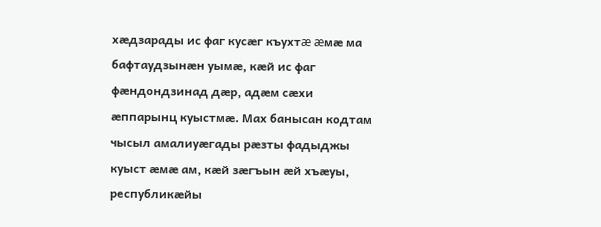хæдзарады ис фаг кусæг къухтæ æмæ ма бафтаудзынæн уымæ, кæй ис фаг фæндондзинад дæр, адæм сæхи æппарынц куыстмæ. Мах банысан кодтам чысыл амалиуæгады рæзты фадыджы куыст æмæ ам, кæй зæгъын æй хъæуы, республикæйы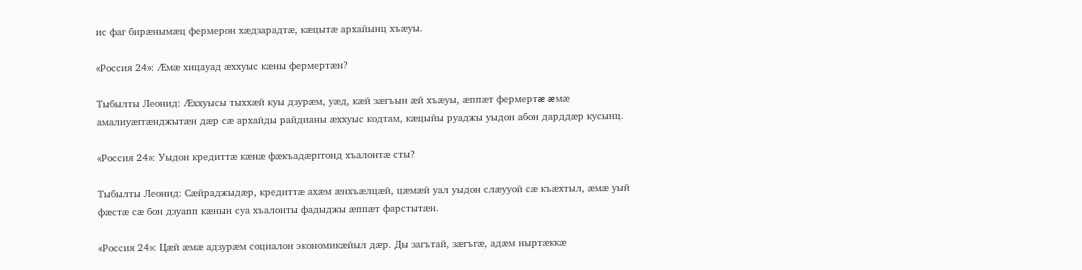ис фаг бирæнымæц фермерон хæдзарадтæ, кæцытæ архайынц хъæуы.

«Россия 24»: Æмæ хицауад æххуыс кæны фермертæн?

Тыбылты Леонид: Æххуысы тыххæй куы дзурæм, уæд, кæй зæгъын æй хъæуы, æппæт фермертæ æмæ амалиуæггæнджытæн дæр сæ архайды райдианы æххуыс кодтам, кæцыйы руаджы уыдон абон дарддæр кусынц.

«Россия 24»: Уыдон кредиттæ кæнæ фæкъадæрггонд хъалонтæ сты?

Тыбылты Леонид: Сæйраджыдæр, кредиттæ ахæм æнхъæлцæй, цæмæй уал уыдон слæууой сæ къæхтыл, æмæ уый фæстæ сæ бон дзуапп кæнын суа хъалонты фадыджы æппæт фарстытæн.

«Россия 24»: Цæй æмæ адзурæм социалон экономикæйыл дæр. Ды загътай, зæгъгæ, адæм ныртæккæ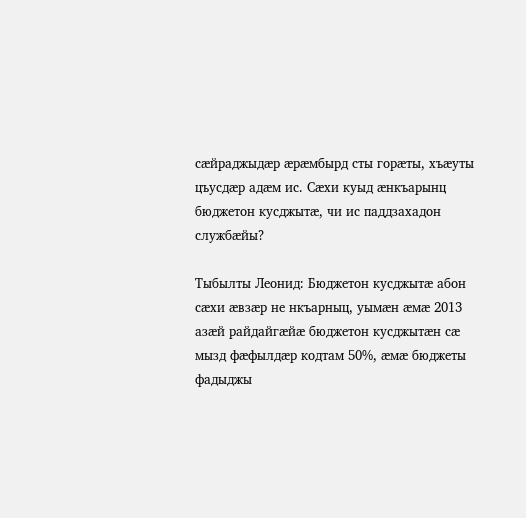сæйраджыдæр æрæмбырд сты горæты, хъæуты цъусдæр адæм ис. Сæхи куыд æнкъарынц бюджетон кусджытæ, чи ис паддзахадон службæйы?

Тыбылты Леонид: Бюджетон кусджытæ абон сæхи æвзæр не нкъарныц, уымæн æмæ 2013 азæй райдайгæйæ бюджетон кусджытæн сæ мызд фæфылдæр кодтам 50%, æмæ бюджеты фадыджы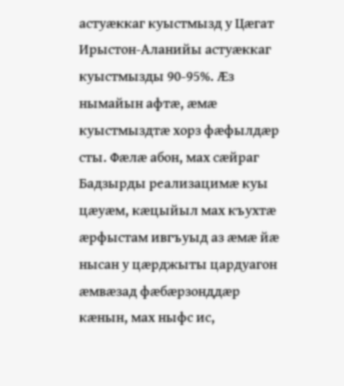астуæккаг куыстмызд у Цæгат Ирыстон-Аланийы астуæккаг куыстмызды 90-95%. Æз нымайын афтæ, æмæ куыстмыздтæ хорз фæфылдæр сты. Фæлæ абон, мах сæйраг Бадзырды реализацимæ куы цæуæм, кæцыйыл мах къухтæ æрфыстам ивгъуыд аз æмæ йæ нысан у цæрджыты цардуагон æмвæзад фæбæрзонддæр кæнын, мах ныфс ис,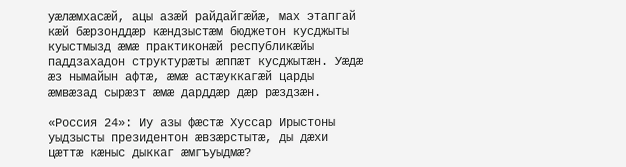уæлæмхасæй, ацы азæй райдайгæйæ, мах этапгай кæй бæрзонддæр кæндзыстæм бюджетон кусджыты куыстмызд æмæ практиконæй республикæйы паддзахадон структурæты æппæт кусджытæн. Уæдæ æз нымайын афтæ, æмæ астæуккагæй царды æмвæзад сырæзт æмæ дарддæр дæр рæздзæн.

«Россия 24»: Иу азы фæстæ Хуссар Ирыстоны уыдзысты президентон æвзæрстытæ, ды дæхи цæттæ кæныс дыккаг æмгъуыдмæ?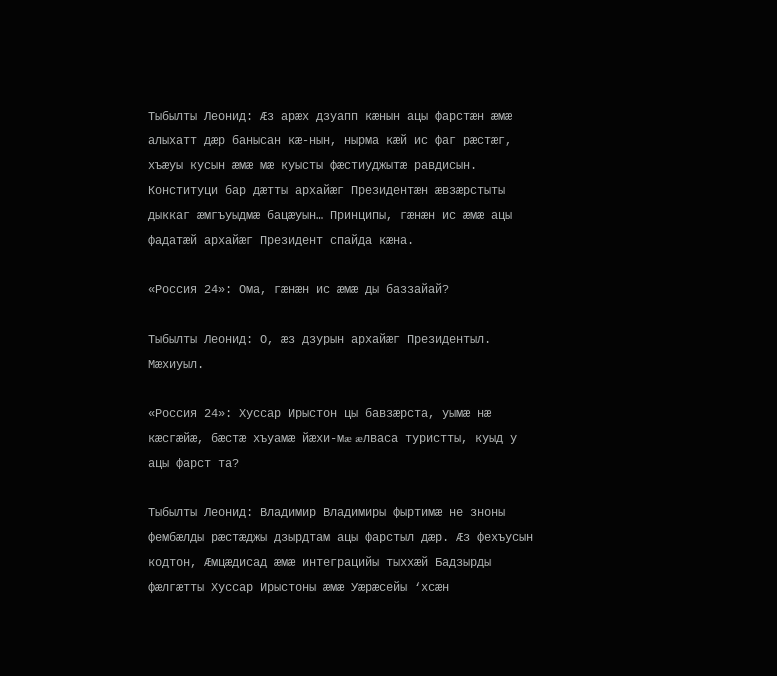Тыбылты Леонид: Æз арæх дзуапп кæнын ацы фарстæн æмæ алыхатт дæр банысан кæ-нын, нырма кæй ис фаг рæстæг, хъæуы кусын æмæ мæ куысты фæстиуджытæ равдисын. Конституци бар дæтты архайæг Президентæн æвзæрстыты дыккаг æмгъуыдмæ бацæуын… Принципы, гæнæн ис æмæ ацы фадатæй архайæг Президент спайда кæна.

«Россия 24»: Ома, гæнæн ис æмæ ды баззайай?

Тыбылты Леонид: О, æз дзурын архайæг Президентыл. Мæхиуыл.

«Россия 24»: Хуссар Ирыстон цы бавзæрста, уымæ нæ кæсгæйæ, бæстæ хъуамæ йæхи-мæ æлваса туристты, куыд у ацы фарст та?

Тыбылты Леонид: Владимир Владимиры фыртимæ не зноны фембæлды рæстæджы дзырдтам ацы фарстыл дæр. Æз фехъусын кодтон, Æмцæдисад æмæ интеграцийы тыххæй Бадзырды фæлгæтты Хуссар Ирыстоны æмæ Уæрæсейы ‘хсæн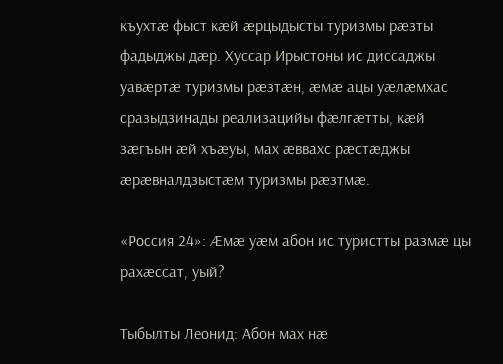къухтæ фыст кæй æрцыдысты туризмы рæзты фадыджы дæр. Хуссар Ирыстоны ис диссаджы уавæртæ туризмы рæзтæн, æмæ ацы уæлæмхас сразыдзинады реализацийы фæлгæтты, кæй зæгъын æй хъæуы, мах æввахс рæстæджы æрæвналдзыстæм туризмы рæзтмæ.

«Россия 24»: Æмæ уæм абон ис туристты размæ цы рахæссат, уый?

Тыбылты Леонид: Абон мах нæ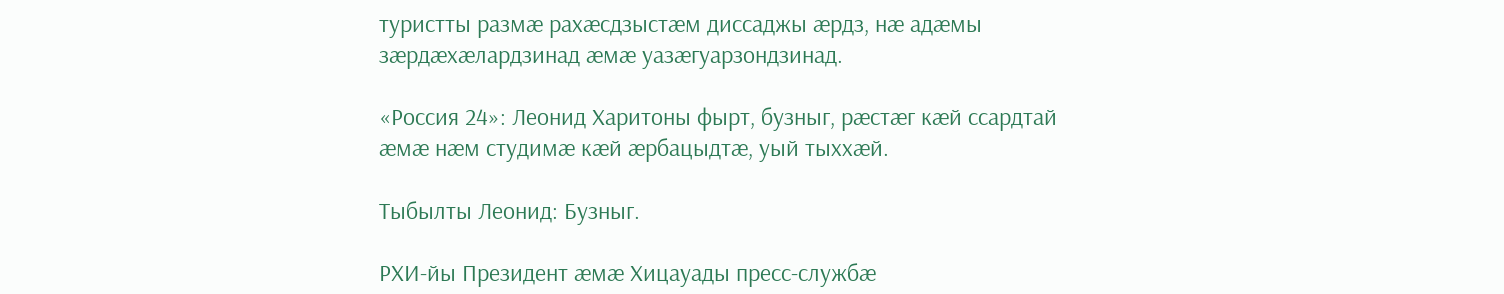туристты размæ рахæсдзыстæм диссаджы æрдз, нæ адæмы зæрдæхæлардзинад æмæ уазæгуарзондзинад.

«Россия 24»: Леонид Харитоны фырт, бузныг, рæстæг кæй ссардтай æмæ нæм студимæ кæй æрбацыдтæ, уый тыххæй.

Тыбылты Леонид: Бузныг.

РХИ-йы Президент æмæ Хицауады пресс-службæ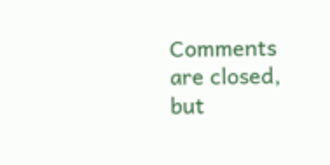Comments are closed, but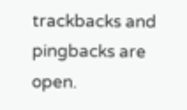trackbacks and pingbacks are open.